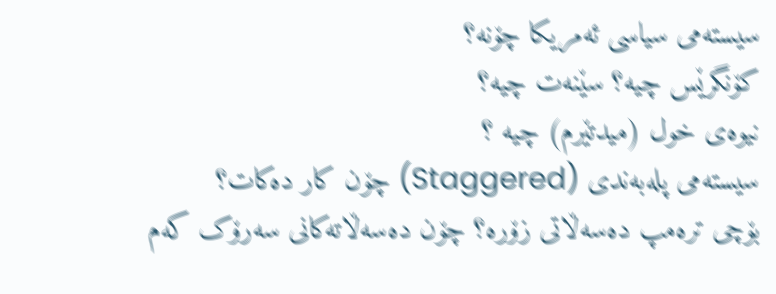سیستەمی سیاسی ئەمریکا چۆنە؟
کۆنگرێس چیە؟ سێنەت چیە؟
نیوەی خول (میدتێرم) چیە ؟
سیستەمی پلەبەندی (Staggered) چۆن کار دەکات؟
بۆچی ترەمپ دەسەڵاتی زۆرە؟ چۆن دەسەڵاتەکانی سەرۆک کەم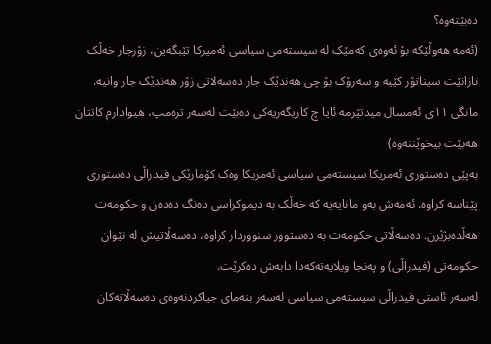دەبێتەوە؟
(ئەمە هەوڵێکە بۆ ئەوەی کەمێک لە سیستەمی سیاسی ئەمیرکا تێبگەین، زۆرجار خەڵک نازانێت سیناتۆر کێیە و سەرۆک بۆ چی هەندێک جار دەسەلاتی زۆر هەندێک جار وانیە. مانگی ١١ی ئەمسال میدتێرمە ئایا چ کاریگەریەکی دەبێت لەسەر ترەمپ، هیوادارم کاتتان هەبێت بیخوێننەوە)
بەپێی دەستوری ئەمریکا سیستەمی سیاسی ئەمریکا وەک کۆمارێکی فیدراڵی دەستوری پێناسە کراوە. ئەمەش بەو مانایەیە کە خەڵک بە دیموکراسی دەنگ دەدەن و حکومەت هەڵدەبژێرن. دەسەڵاتی حکومەت بە دەستوور سنووردار کراوە، دەسەڵاتیش لە نێوان حکومەتی (فیدراڵی) و پەنجا ویلایەتەکەدا دابەش دەکرێت.
لەسەر ئاستی فیدراڵی سیستەمی سیاسی لەسەر بنەمای جیاکردنەوەی دەسەڵاتەکان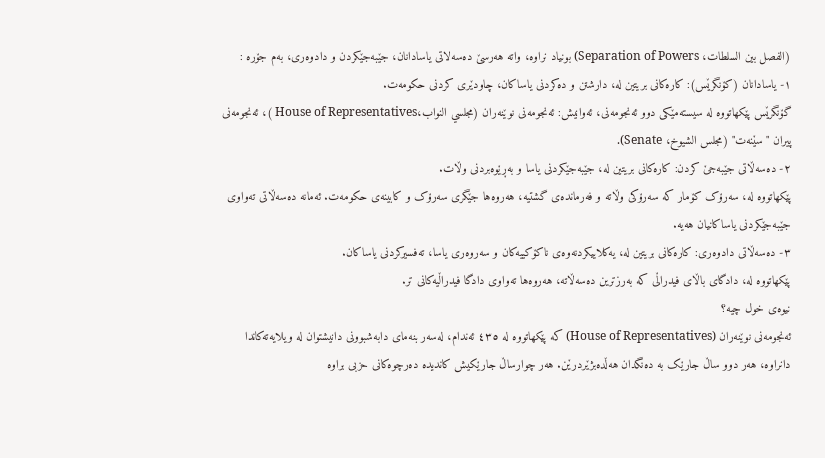(الفصل بين السلطات، Separation of Powers) بونیاد نراوە، واتە هەرسێ دەسەلاتی یاسادانان، جێبەجێکردن و دادوەری، بەم جۆرە :
١- یاسادانان (کۆنگرێس): کارەکانی بریتین لە، دارشتن و دەکردنی یاساکان، چاودێری کردنی حکومەت.
گۆنگرێس پێکهاتووە لە سیستەمێکی دوو ئەنجومەنی، ئەوانیش: ئەنجومەنی نوێنەران (مجلسي النواب،House of Representatives )، ئەنجومەنی پیران "سێنەت" (مجلس الشيوخ، Senate).
٢- دەسەڵاتی جێبەجێ کردن: کارەکانی بریتین لە، جێبەجێکردنی یاسا و بەڕێوەبردنی وڵات.
پێکهاتووە لە، سەرۆک کۆمار کە سەرۆکی وڵاتە و فەرماندەی گشتیە، هەروەها جێگری سەرۆک و کابینەی حکومەت. ئەمانە دەسەڵاتی تەواوی جێبەجێکردنی یاساکانیان هەیە.
٣- دەسەڵاتی دادوەری: کارەکانی بریتین لە، یەکلاییکردنەوەی ناکۆکییەکان و سەروەری یاسا، تەفسیرکردنی یاساکان.
پێکهاتووە لە، دادگای باڵای فیدراڵی کە بەرزترین دەسەڵاتە، هەروەها تەواوی دادگا فیدراڵیەکانی تر.
نیوەی خول چیە؟
ئەنجومەنی نوێنەران (House of Representatives) کە پێکهاتووە لە ٤٣٥ ئەندام، لەسەر بنەمای دابەشبوونی دانیشتوان لە ویلایەتەکاندا دانراوە، هەر دوو ساڵ جارێک بە دەنگدان هەڵدەبژێردرێن. هەر چوارساڵ جارێکیش کاندیدە دەرچوەکانی حزبی براوە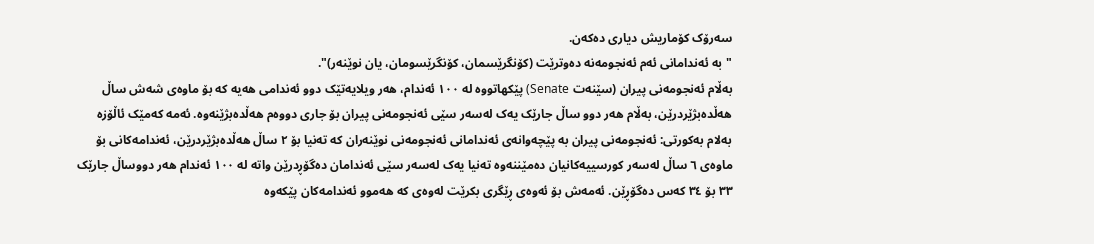سەرۆک کۆماریش دیاری دەکەن.
"بە ئەندامانی ئەم ئەنجومەنە دەوترێت (کۆنگرێسمان، کۆنگرێسومان، یان نوێنەر)".
بەڵام ئەنجومەنی پیران (سێنەت Senate) پێکهاتووە لە ١٠٠ ئەندام، هەر ویلایەتێک دوو ئەندامی هەیە کە بۆ ماوەی شەش ساڵ هەڵدەبژێردرێن، بەڵام هەر دوو ساڵ جارێک یەک لەسەر سێی ئەنجومەنی پیران بۆ جاری دووەم هەڵدەبژێنەوە. ئەمە کەمێک ئاڵۆزە بەلام بەکورتی: ئەنجومەنی پیران بە پێچەوانەی ئەندامانی ئەنجومەنی نوێنەران کە تەنیا بۆ ٢ ساڵ هەڵدەبژێردرێن، ئەندامەکانی بۆ ماوەی ٦ ساڵ لەسەر کورسییەکانیان دەمێننەوە تەنیا یەک لەسەر سێی ئەندامان دەگۆڕدرێن واتە لە ١٠٠ ئەندام هەر دووساڵ جارێک ٣٣ بۆ ٣٤ کەس دەگۆڕێن. ئەمەش بۆ ئەوەی ڕێگری بکرێت لەوەی کە هەموو ئەندامەکان پێکەوە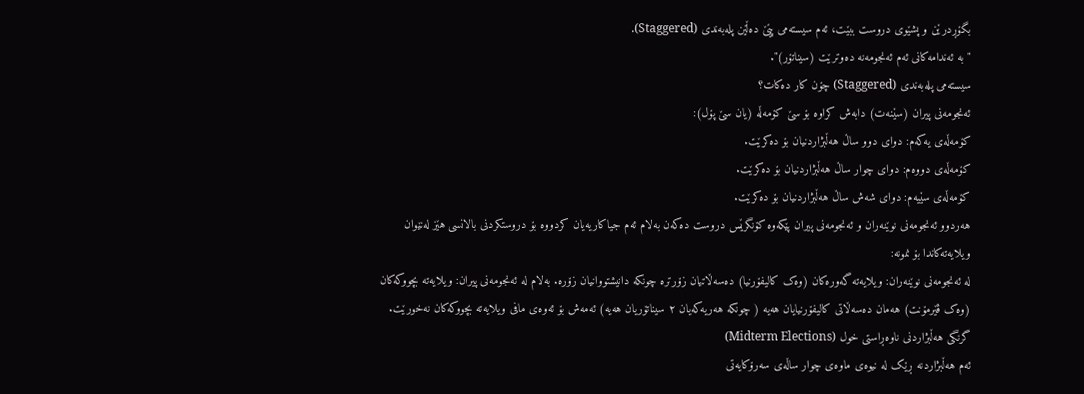بگۆڕدرێن و پشێوی دروست ببێت، ئەم سیستەمی پێێ دەڵێن پلەبەندی (Staggered).
"بە ئەندامەکانی ئەم ئەنجومەنە دەوترێت (سیناتۆر)".
سیستەمی پلەبەندی (Staggered) چۆن کار دەکات؟
ئەنجومەنی پیران (سێنەت) دابەش کراوە بۆ سێ کۆمەڵە (یان سێ پۆل):
کۆمەڵەی یەکەم: دوای دوو ساڵ هەڵبژاردنیان بۆ دەکرێت.
کۆمەڵەی دووەم: دوای چوار ساڵ هەڵبژاردنیان بۆ دەکرێت.
کۆمەڵەی سێیەم: دوای شەش ساڵ هەڵبژاردنیان بۆ دەکرێت.
هەردوو ئەنجومەنی نوێنەران و ئەنجومەنی پیران پێکەوە کۆنگرێس دروست دەکەن بەلام ئەم جیاکاریەیان کردووە بۆ دروستکردنی بالانسی هێز لەنێوان ویلایەتەکاندا بۆ نمونە:
لە ئەنجومەنی نوێنەران: ویلایەتە گەورەکان (وەک کالیفۆرنیا) دەسەڵاتیان زۆرترە چونکە دانیشتووانیان زۆرە. بەلام لە ئەنجومەنی پیران: ویلایەتە بچووکەکان (وەک ڤێرمۆنت) هەمان دەسەڵاتی کالیفۆرنیایان هەیە ( چونکە هەریەکەیان ٢ سیناتۆریان هەیە) ئەمەش بۆ ئەوەی مافی ویلایەتە بچووکەکان نەخورێت.
گرنگی هەڵبژاردنی ناوەڕاستی خول (Midterm Elections)
ئەم هەڵبژاردنە ڕێک لە نیوەی ماوەی چوار ساڵەی سەرۆکایەتی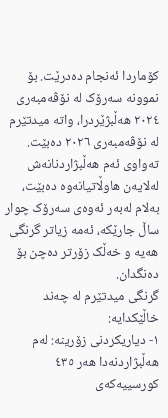کۆماردا ئەنجام دەدرێت. بۆ نموونە سەرۆک لە نۆڤەمبەری ٢٠٢٤ هەڵبژێردرا، واتە میدتێرم لە نۆڤەمبەری ٢٠٢٦ دەبێت.
تەواوی ئەم هەڵبژاردنانەش لەلایەن هاوڵاتیانەوە دەبێت، بەلام لەبەر ئەوەی سەرۆک چوار ساڵ جارێکە، ئەمە زیاتر گرنگی هەیە و خەڵک زۆرتر دەچن بۆ دەنگدان.
گرنگی میدتێرم لە چەند خاڵێکدایە:
١- دیاریکردنی زۆرینە: لەم هەڵبژاردنەدا هەر ٤٣٥ کورسییەکەی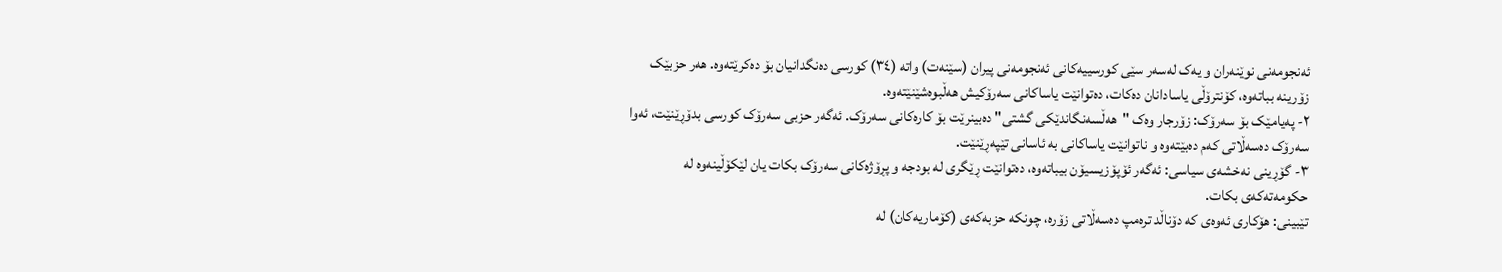ئەنجومەنی نوێنەران و یەک لەسەر سێی کورسییەکانی ئەنجومەنی پیران (سێنەت) واتە (٣٤) کورسی دەنگدانیان بۆ دەکرێتەوە. هەر حزبێک زۆرینە بباتەوە، کۆنترۆڵی یاسادانان دەکات، دەتوانێت یاساکانی سەرۆکیش هەڵبوەشێنێتەوە.
٢- پەیامێک بۆ سەرۆک: زۆرجار وەک "هەڵسەنگاندێکی گشتی" دەبینرێت بۆ کارەکانی سەرۆک. ئەگەر حزبی سەرۆک کورسی بدۆڕێنێت، ئەوا سەرۆک دەسەڵاتی کەم دەبێتەوە و ناتوانێت یاساکانی بە ئاسانی تێپەڕێنێت.
٣- گۆڕینی نەخشەی سیاسی: ئەگەر ئۆپۆزیسیۆن بیباتەوە، دەتوانێت ڕێگری لە بودجە و پڕۆژەکانی سەرۆک بکات یان لێکۆڵینەوە لە حکومەتەکەی بکات.
تێبینی: هۆکاری ئەوەی کە دۆناڵد ترەمپ دەسەڵاتی زۆرە، چونکە حزبەکەی (کۆماریەکان) لە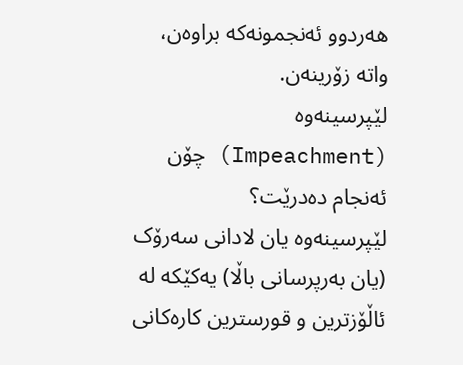هەردوو ئەنجمونەکە براوەن، واتە زۆرینەن.
لێپرسینەوە (Impeachment) چۆن ئەنجام دەدرێت؟
لێپرسینەوە یان لادانی سەرۆک (یان بەرپرسانی باڵا) یەکێکە لە ئاڵۆزترین و قورسترین کارەکانی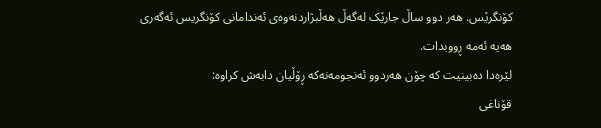کۆنگرێس. هەر دوو ساڵ جارێک لەگەڵ هەڵبژاردنەوەی ئەندامانی کۆنگریس ئەگەری هەیە ئەمە ڕووبدات.
لێرەدا دەبینیت کە چۆن هەردوو ئەنجومەنەکە ڕۆڵیان دابەش کراوە:
قۆناغی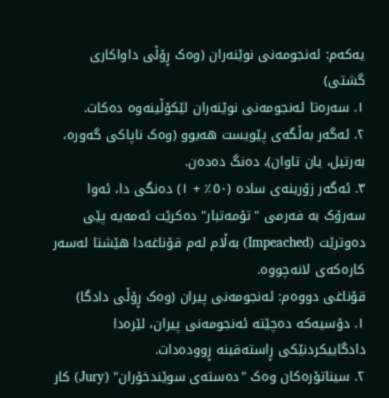یەکەم: ئەنجومەنی نوێنەران (وەک ڕۆڵی داواکاری گشتی)
١. سەرەتا ئەنجومەنی نوێنەران لێکۆڵینەوە دەکات.
٢. ئەگەر بەڵگەی پێویست هەبوو (وەک ناپاکی گەورە، بەرتیل، یان تاوان)، دەنگ دەدەن.
٣. ئەگەر زۆرینەی سادە (٥٠٪ + ١) دەنگی دا، ئەوا سەرۆک بە فەرمی "تۆمەتبار" دەکرێت ئەمەیە پێی دەوترێت (Impeached) بەڵام لەم قۆناغەدا هێشتا لەسەر کارەکەی لانەچووە.
قۆناغی دووەم: ئەنجومەنی پیران (وەک ڕۆڵی دادگا)
١. دۆسیەکە دەچێتە ئەنجومەنی پیران، لێرەدا دادگاییکردنێکی ڕاستەقینە ڕوودەدات.
٢. سیناتۆرەکان وەک "دەستەی سوێندخۆران" (Jury) کار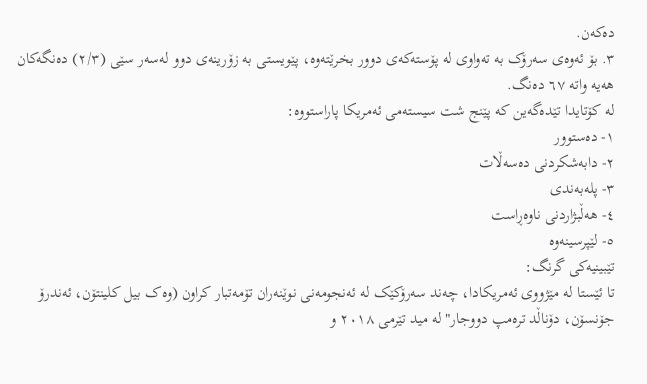دەکەن.
٣. بۆ ئەوەی سەرۆک بە تەواوی لە پۆستەکەی دوور بخرێتەوە، پێویستی بە زۆرینەی دوو لەسەر سێی (٢/٣) دەنگەکان هەیە واتە ٦٧ دەنگ.
لە کۆتایدا تێدەگەین کە پێنج شت سیستەمی ئەمریکا پاراستووە:
١- دەستوور
٢- دابەشکردنی دەسەڵات
٣- پلەبەندی
٤- هەڵبژاردنی ناوەڕاست
٥- لێپرسینەوە
تێبینیەکی گرنگ:
تا ئێستا لە مێژووی ئەمریکادا، چەند سەرۆکێک لە ئەنجومەنی نوێنەران تۆمەتبار کراون (وەک بیل کلینتۆن، ئەندرۆ جۆنسۆن، دۆناڵد ترەمپ دووجار"لە مید تێرمی ٢٠١٨ و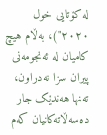لە کۆتایی خول ٢٠٢٠")، بەڵام هیچ کامیان لە ئەنجومەنی پیران سزا نەدراون، تەنها هەندێک جار دەسەڵاتەکانیان کەم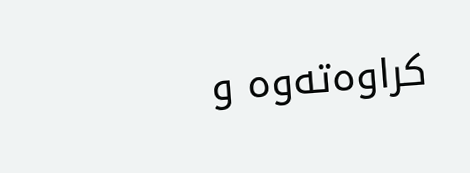کراوەتەوە و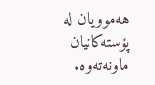هەموویان لە پۆستەکانیان ماونەتەوە.